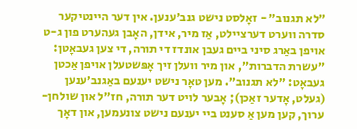״לא תגנוב״ - זאָלסט נישט גנב׳ענען. אין דער היינטיקער סדרה ווערט דערציילט, אַז מיר, אידן, האָבן געהערט פון ג-ט אויפן באַרג סיני ביים געבן אונדז די תורה, די צען געבאָטן: ״עשרת הדברות״, און מיר וועלן זיך אָפּשטעלן אויפן אַכטן געבאָט: ״לא תגנוב״. מען טאָר נישט יענעם באַגנב׳ענען (געלט, אָדער זאַכן); אָבער לויט דער תורה, חז״ל און שולחן-ערוך, קען מען אַ סענט ביי יענעם נישט צונעמען, און דאָך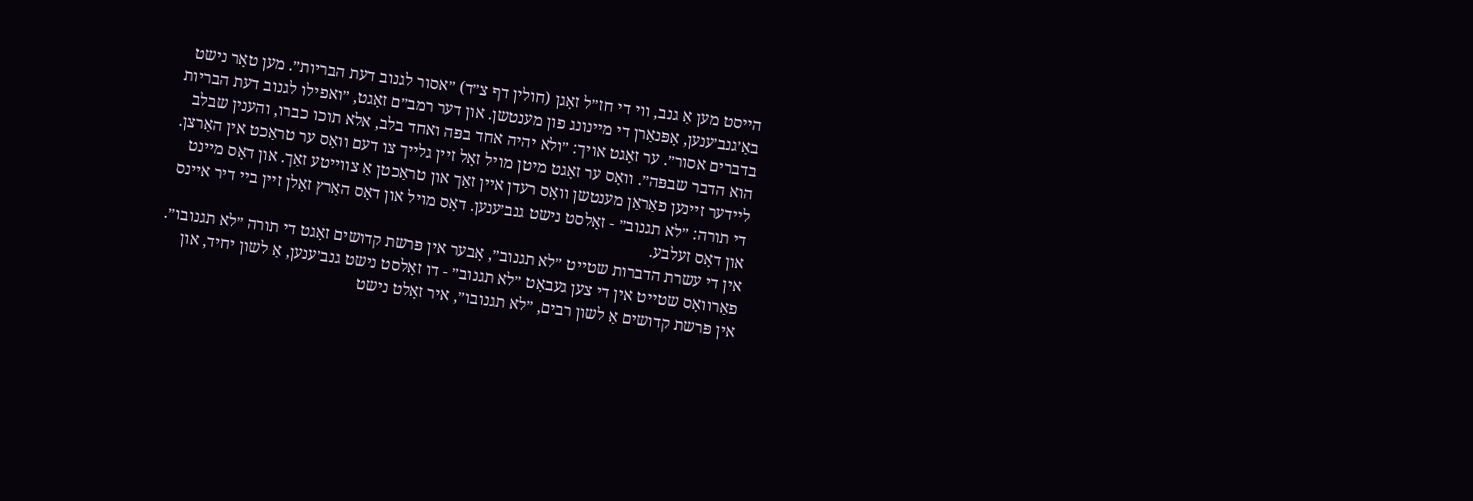הייסט מען אַ גנב, ווי די חז״ל זאָגן (חולין דף צ״ד) ״אסור לגנוב דעת הבריות״. מען טאָר נישט באַ׳גנב׳ענען, אָפּנאַרן די מיינונג פון מענטשן. און דער רמב״ם זאָגט, ״ואפילו לגנוב דעת הבריות בדברים אסור״. ער זאָגט אויך: ״ולא יהיה אחד בפּה ואחד בלב, אלא תוכו כברו, והענין שבלב הוא הדבר שבפּה״. וואָס ער זאָגט מיטן מויל זאָל זיין גלייך צו דעם וואָס ער טראַכט אין האַרצן.
ליידער זיינען פאַראַן מענטשן וואָס רעדן איין זאַך און טראַכטן אַ צווייטע זאַך. און דאָס מיינט די תורה: ״לא תגנוב״ - זאָלסט נישט גנב׳ענען. דאָס מויל און דאָס האַרץ זאָלן זיין ביי דיר איינס און דאָס זעלבע.
אין די עשרת הדברות שטייט ״לא תגנוב״, אָבער אין פּרשת קדושים זאָגט די תורה ״לא תגנובו״. פאַרוואָס שטייט אין די צען געבאָט ״לא תגנוב״ - דו זאָלסט נישט גנב׳ענען, אַ לשון יחיד, און אין פּרשת קדושים אַ לשון רבים, ״לא תגנובו״, איר זאָלט נישט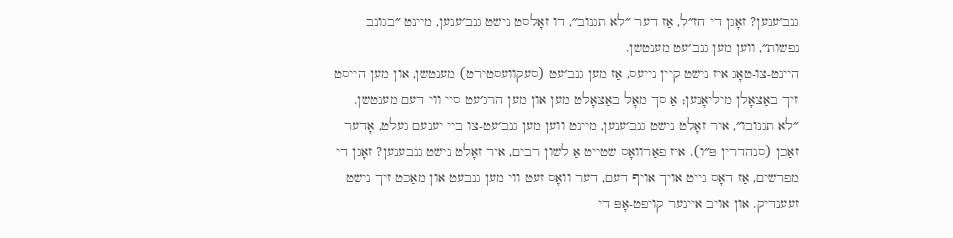גנב׳ענען? זאָגן די חז״ל, אַז דער ״לא תגנוב״, דו זאָלסט נישט גנב׳ענען, מיינט ״בגונב נפשות״, ווען מען גנב׳עט מענטשן.
היינט-צו-טאָג איז נישט קיין נייעס, אַז מען גנב׳עט (סעקוועסטירט) מענטשן, און מען הייסט זיך באַצאָלן מיליאָנען; אַ סך מאָל באַצאָלט מען און מען הרג׳עט סיי ווי דעם מענטשן.
״לא תגנובו״, איר זאָלט נישט גנב׳ענען, מיינט ווען מען גנב׳עט-צו ביי יענעם געלט, אָדער זאַכן (סנהדרין פּ״ו). איז פאַרוואָס שטייט אַ לשון רבים, איר זאָלט נישט גנבענען? זאָגן די מפרשים, אַז דאָס גייט אויך אויף דעם, דער וואָס זעט ווי מען גנבעט און מאַכט זיך נישט זעענדיק. און אויב איינער קויפט-אָפּ די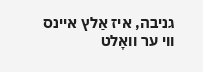גניבה, איז אַלץ איינס ווי ער וואָלט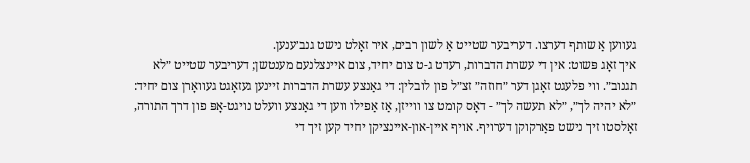געווען אַ שותף דערצו. דעריבער שטייט אַ לשון רבים, איר זאָלט נישט גנב׳ענען.
איך זאָג פּשוט: אין די עשרת הדברות, רעדט ג-ט צום יחיד, צום איינצלנעם מענטשן; דעריבער שטייט ״לא תגנוב״. ווי פלעגט זאָגן דער ״חוזה״ זצ״ל פון לובלין: די גאַנצע עשרת הדברות זיינען געזאָגט געוואָרן צום יחיד: ״לא יהיה לך״, ״לא תעשה לך״ - דאָס קומט צו ווייזן, אַז אַפילו ווען די גאַנצע וועלט נויגט-אָפּ פון דרך התורה, זאָלסטו זיך נישט פאַרקוקן דערויף. אויף איין-און-איינציקן יחיד קען זיך די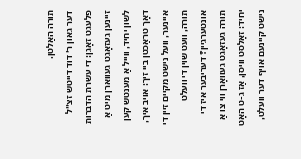תורה האַלטן.
דער גאון ר׳ דוד דייטש זצ״ל פלעגט זאָגן: די עשרת הדברות זיינען געזאָגט געווארן מיט אַ לשון יחיד, ווייל אַ מענטש קען דאָך טראַכטן ביי זיך: אויב איך, איינער, וועל נישט מקיים זיין די תורה, וועט שוין די וועלט אונטערגיין? דעריבער איז די תורה געזאָגט געוואָרן ווי צו אַ יחיד: זאָלסט וויסן, אַז ג-ט האָט נישט קיינעם אויף דער וועלט,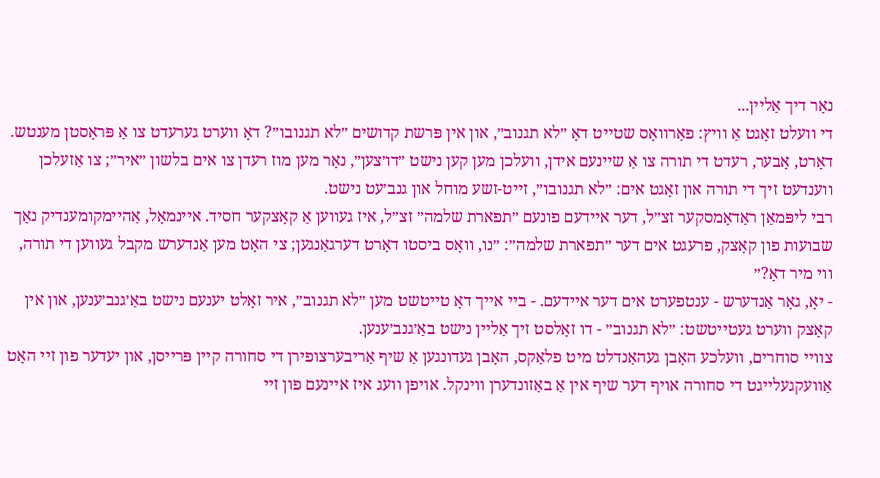נאָר דיך אַליין...
די וועלט זאָגט אַ וויץ: פאַרוואָס שטייט דאָ ״לא תגנוב״, און אין פּרשת קדושים ״לא תגנובו״? דאָ ווערט גערעדט צו אַ פּראָסטן מענטש. דאָרט, אָבער, רעדט די תורה צו אַ שיינעם אידן, וועלכן מען קען נישט ״דו׳צען״, נאָר מען מוז רעדן צו אים בלשון ״איר״; צו אַזעלכן ווענדעט זיך די תורה און זאָגט אים: ״לא תגנובו״, זייט-זשע מוחל און גנב׳עט נישט.
רבי ליפּמאַן ראַדאָמסקער זצ״ל, דער איידעם פונעם ״תפארת שלמה״ זצ״ל, איז געווען אַ קאָצקער חסיד. איינמאָל, אַהיימקומענדיק נאָך שבועות פון קאָצק, פרעגט אים דער ״תפארת שלמה״: ״נו, וואָס ביסטו דאָרט דערגאַנגען; צי האָט מען אַנדערש מקבל געווען די תורה, ווי מיר דאָ?״
- יאָ, גאָר אַנדערש - ענטפערט אים דער איידעם. - ביי אייך דאָ טייטשט מען ״לא תגנוב״, איר זאָלט יענעם נישט באַ׳גנב׳ענען, און אין קאָצק ווערט געטייטשט: ״לא תגנוב״ - דו זאָלסט זיך אַליין נישט באַ׳גנב׳ענען.
צוויי סוחרים, וועלכע האָבן געהאַנדלט מיט פלאַקס, האָבן געדונגען אַ שיף אַריבערצופירן די סחורה קיין פּרייסן, און יעדער פון זיי האָט אַוועקגעלייגט די סחורה אויף דער שיף אין אַ באַזונדערן ווינקל. אויפן וועג איז איינעם פון זיי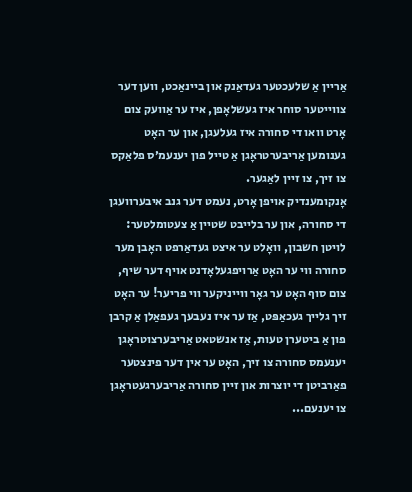אַריין אַ שלעכטער געדאַנק און ביינאַכט, ווען דער צווייטער סוחר איז געשלאָפן, איז ער אַוועק צום אָרט וואו די סחורה איז געלעגן, און ער האָט גענומען אַריבערטראָגן אַ טייל פון יענעמ׳ס פלאַקס צו זיך, צו זיין לאַגער.
אָנקומענדיק אויפן אָרט, נעמט דער גנב איבערוועגן די סחורה, און ער בלייבט שטיין אַ צעטומלטער: לויטן חשבון, וואָלט ער איצט געדאַרפט האָבן מער סחורה ווי ער האָט אַרויפגעלאָדנט אויף דער שיף, צום סוף האָט ער גאָר ווייניקער ווי פריער! ער האָט זיך גלייך געכאַפּט, אַז ער איז נעבעך געפאַלן אַ קרבן פון אַ ביטערן טעות, אַז אנשטאט אַריבערצוטראָגן יענעמס סחורה צו זיך, האָט ער אין דער פינצטער פאַרביטן די יוצרות און זיין סחורה אַריבערגעטראָגן צו יענעם...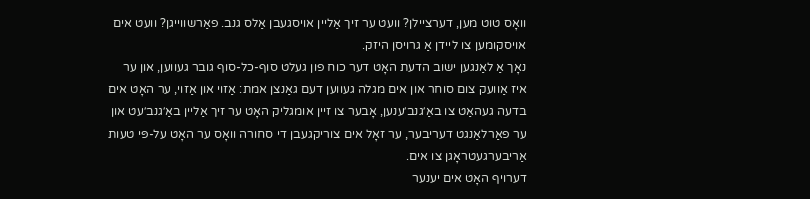וואָס טוט מען, דערציילן? וועט ער זיך אַליין אויסגעבן אַלס גנב. פאַרשווייגן? וועט אים אויסקומען צו ליידן אַ גרויסן היזק.
נאָך אַ לאַנגען ישוב הדעת האָט דער כוח פון געלט סוף-כל-סוף גובר געווען, און ער איז אַוועק צום סוחר און אים מגלה געווען דעם גאַנצן אמת: אַזוי און אַזוי, ער האָט אים בדעה געהאַט צו באַ׳גנב׳ענען, אָבער צו זיין אומגליק האָט ער זיך אַליין באַ׳גנב׳עט און ער פאַרלאַנגט דעריבער, ער זאָל אים צוריקגעבן די סחורה וואָס ער האָט על-פּי טעות אַריבערגעטראָגן צו אים.
דערויף האָט אים יענער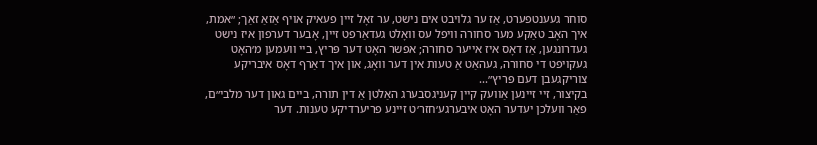סוחר געענטפערט, אַז ער גלויבט אים נישט, ער זאָל זיין פעאיק אויף אַזאַ זאַך; ״אמת, איך האָב טאַקע מער סחורה וויפל עס וואָלט געדאַרפט זיין, אָבער דערפון איז נישט געדרונגען, אַז דאָס איז אייער סחורה; אפשר האָט דער פּריץ, ביי וועמען מ׳האָט געקויפט די סחורה, געהאַט אַ טעות אין דער וואָג, און איך דאַרף דאָס איבריקע צוריקגעבן דעם פּריץ״...
בקיצור, זיי זיינען אַוועק קיין קעניגסבערג האַלטן אַ דין תורה, ביים גאון דער מלבי״ם, פאַר וועלכן יעדער האָט איבערגע׳חזר׳ט זיינע פריערדיקע טענות. דער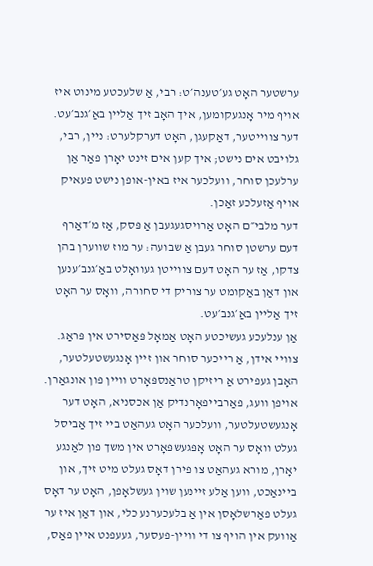ערשטער האָט גע׳טענה׳ט: רבי, אַ שלעכטע מינוט איז אויף מיר אָנגעקומען, איך האָב זיך אַליין באַ׳גנב׳עט. דער צווייטער, דאַקעגן, האָט דערקלערט: ניין, רבי, גלויבט אים נישט; איך קען אים זינט יאָרן פאַר אַן ערלעכן סוחר, וועלכער איז באין-אופן נישט פעאיק אויף אַזעלכע זאַכן.
דער מלבי״ם האָט אַרויסגעגעבן אַ פּסק, אַז מ׳דאַרף דעם ערשטן סוחר געבן אַ שבועה: ער מוז שווערן בהן צדקו, אַז ער האָט דעם צווייטן געוואָלט באַ׳גנב׳ענען און דאַן באַקומט ער צוריק די סחורה, וואָס ער האָט זיך אַליין באַ׳גנב׳עט.
אַן ענלעכע געשיכטע האָט אַמאָל פּאַסירט אין פּראַג. צוויי אידן, אַ רייכער סוחר און זיין אָנגעשטעלטער, האָבן געפירט אַ ריזיקן טראַנספּאָרט וויין פון אונגאַרן. אויפן וועג, פאַרבייפאָרנדיק אַן אכסניא, האָט דער אָנגעשטעלטער, וועלכער האָט געהאַט ביי זיך אַביסל געלט וואָס ער האָט אָפּגעשפּאָרט אין משך פון לאַנגע יאָרן, מורא געהאַט צו פירן דאָס געלט מיט זיך, און ביינאַכט, ווען אַלע זיינען שוין געשלאָפן, האָט ער דאָס געלט פאַרשלאָסן אין אַ בלעכערנע כלי, און דאַן איז ער אַוועק אין הויף צו די וויין-פעסער, געעפנט איין פאַס,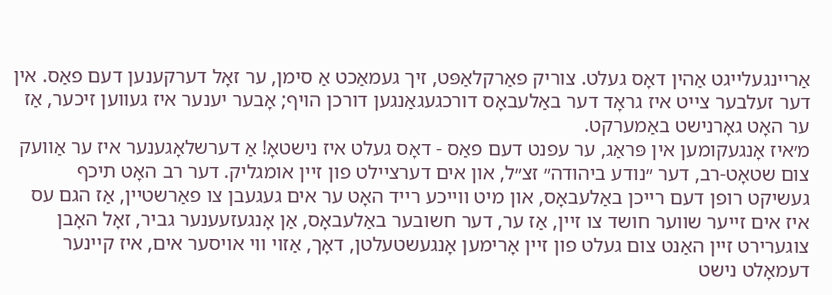אַריינגעלייגט אַהין דאָס געלט. צוריק פאַרקלאַפּט, זיך געמאַכט אַ סימן, ער זאָל דערקענען דעם פאַס. אין דער זעלבער צייט איז גראָד דער באַלעבאָס דורכגעגאַנגען דורכן הויף; אָבער יענער איז געווען זיכער, אַז ער האָט גאָרנישט באַמערקט.
מ׳איז אָנגעקומען אין פּראַג, ער עפנט דעם פאַס - דאָס געלט איז נישטאָ! אַ דערשלאָגענער איז ער אַוועק צום שטאָט-רב, דער ״נודע ביהודה״ זצ״ל, און אים דערציילט פון זיין אומגליק. דער רב האָט תיכף געשיקט רופן דעם רייכן באַלעבאָס, און מיט ווייכע רייד האָט ער אים געגעבן צו פאַרשטיין, אַז הגם עס איז אים זייער שווער חושד צו זיין, אַז ער, דער חשובער באַלעבאָס, אַן אָנגעזעענער גביר, זאָל האָבן צוגערירט זיין האַנט צום געלט פון זיין אָרימען אָנגעשטעלטן, דאָך, אַזוי ווי אויסער אים, איז קיינער דעמאָלט נישט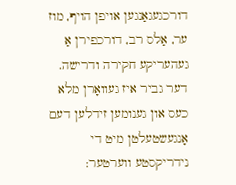דורכגעגאַנגען אויפן הויף, מוז ער, אַלס רב, דורכפירן אַ געהעריקע חקירה ודרישה.
דער גביר איז געוואָרן מלא כעס און גענומען זידלען דעם אָנגעשטעלטן מיט די נידריקסטע ווערטער: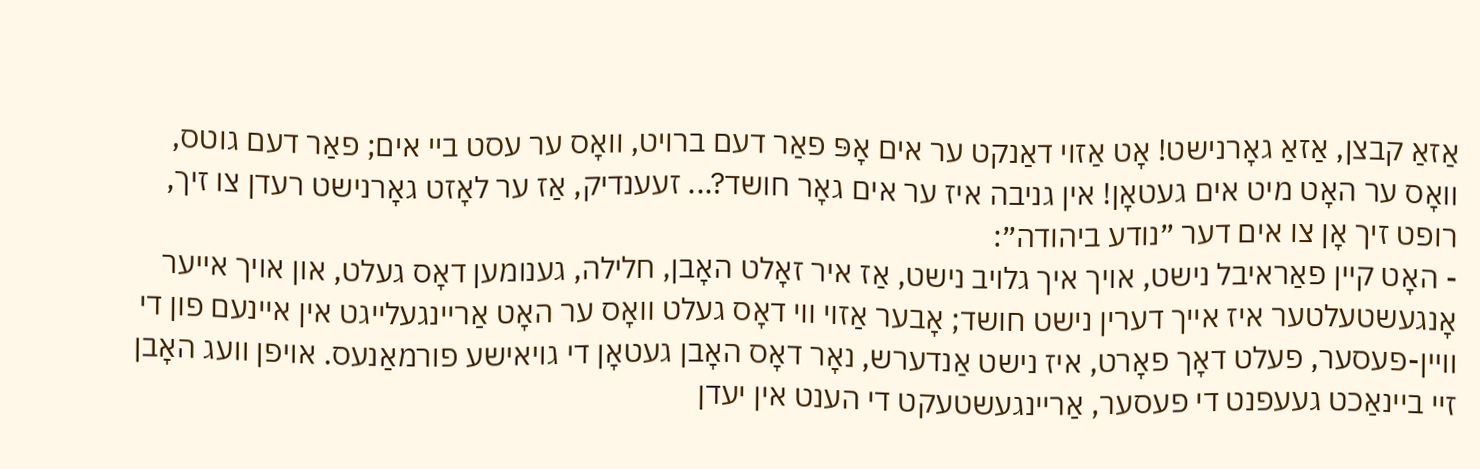אַזאַ קבצן, אַזאַ גאָרנישט! אָט אַזוי דאַנקט ער אים אָפּ פאַר דעם ברויט, וואָס ער עסט ביי אים; פאַר דעם גוטס, וואָס ער האָט מיט אים געטאָן! אין גניבה איז ער אים גאָר חושד?... זעענדיק, אַז ער לאָזט גאָרנישט רעדן צו זיך, רופט זיך אָן צו אים דער ״נודע ביהודה״:
- האָט קיין פאַראיבל נישט, אויך איך גלויב נישט, אַז איר זאָלט האָבן, חלילה, גענומען דאָס געלט, און אויך אייער אָנגעשטעלטער איז אייך דערין נישט חושד; אָבער אַזוי ווי דאָס געלט וואָס ער האָט אַריינגעלייגט אין איינעם פון די וויין-פעסער, פעלט דאָך פאָרט, איז נישט אַנדערש, נאָר דאָס האָבן געטאָן די גויאישע פורמאַנעס. אויפן וועג האָבן זיי ביינאַכט געעפנט די פעסער, אַריינגעשטעקט די הענט אין יעדן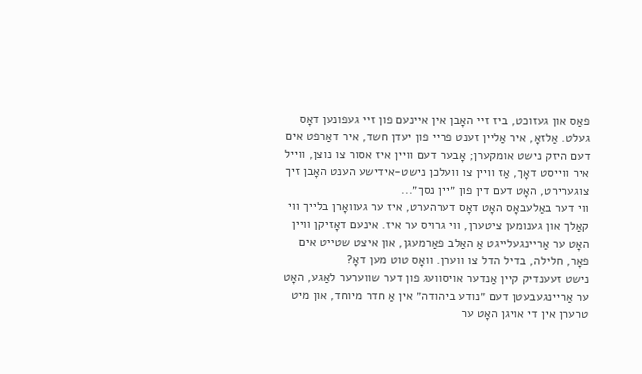פאַס און געזוכט, ביז זיי האָבן אין איינעם פון זיי געפונען דאָס געלט. אַלזאָ, איר אַליין זענט פריי פון יעדן חשד, איר דאַרפט אים דעם היזק נישט אומקערן; אָבער דעם וויין איז אסור צו נוצן, ווייל איר ווייסט דאָך, אַז וויין צו וועלכן נישט-אידישע הענט האָבן זיך צוגערירט, האָט דעם דין פון ״יין נסך״...
ווי דער באַלעבאָס האָט דאָס דערהערט, איז ער געוואָרן בלייך ווי קאַלך און גענומען ציטערן, ווי גרויס ער איז. אינעם דאָזיקן וויין האָט ער אַריינגעלייגט אַ האַלב פאַרמעגן, און איצט שטייט אים פאָר, חלילה, בדיל הדל צו ווערן. וואָס טוט מען דאָ?
נישט זעענדיק קיין אַנדער אויסוועג פון דער שווערער לאַגע, האָט ער אַריינגעבעטן דעם ״נודע ביהודה״ אין אַ חדר מיוחד, און מיט טרערן אין די אויגן האָט ער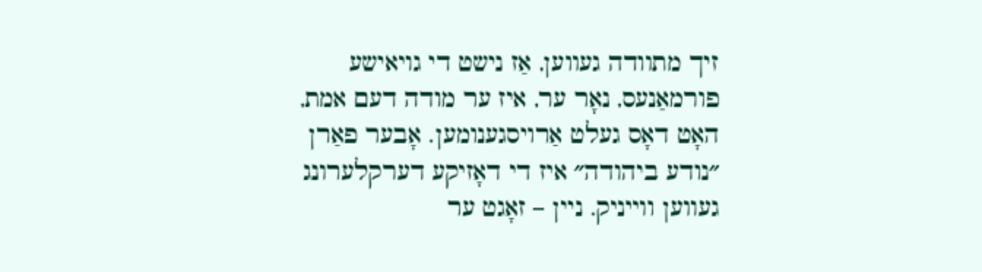זיך מתוודה געווען, אַז נישט די גויאישע פורמאַנעס, נאָר ער, איז ער מודה דעם אמת, האָט דאָס געלט אַרויסגענומען. אָבער פאַרן ״נודע ביהודה״ איז די דאָזיקע דערקלערונג געווען ווייניק. ניין – זאָגט ער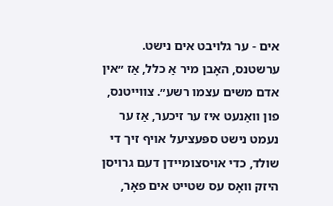אים - ער גלויבט אים נישט. ערשטנס, האָבן מיר אַ כלל, אַז ״אין אדם משים עצמו רשע״. צווייטנס, פון וואַנעט איז ער זיכער, אַז ער נעמט נישט ספּעציעל אויף זיך די שולד, כדי אויסצומיידן דעם גרויסן היזק וואָס עס שטייט אים פאָר,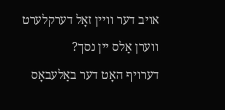אויב דער וויין זאָל דערקלערט ווערן אַלס יין נסך?
דערויף האָט דער באַלעבאָס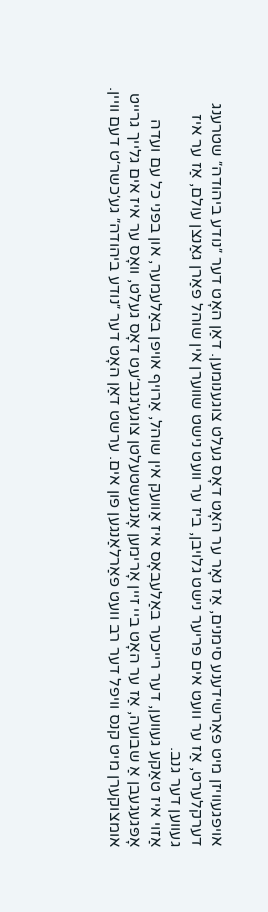אויפגעוויזן מיט פאַרשידענע סימנים, אַז נאָר ער האָט דאָס געלט צוגענומען. דאַן האָט דער ״נודע ביהודה״ שטרענג דערקלערט, אַז ער וועט אים פריער נישט גלויבן, ביז ער וועט נישט שווערן אין שוהל פאַרן גאַנצן עולם, אַז ער איז געווען דער גנב.
אַזוי איז טאַקע געווען, דער רייכער באַלעבאָס איז אַוועק אין שוהל, אַרויף אויפן באַלעמער, און בפני כל עם ועדה אָפּגעגעבן אַ שבועה, אַז ער האָט ביי זיין אָרימען אָנגעשטעלטן צוגע׳גנב׳עט דאָס געלט, וואָס ער איז אים גלייך גרייט אומצוקערן מיט קנס וויפל דער רב וועט פאַרלאַנגען פון אים. ערשט דאַן האָט דער ״נודע ביהודה״ גע׳כשר׳ט דעם וויין.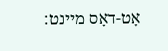אָט-דאָס מיינט: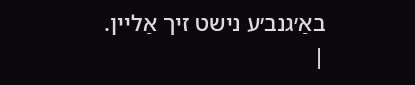באַ׳גנב׳ע נישט זיך אַליין.
|